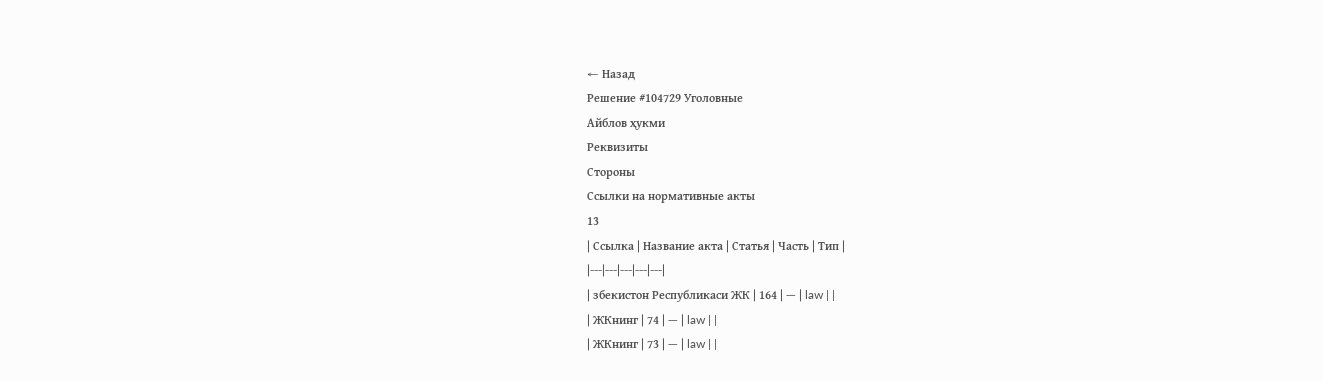← Назад
Решение #104729 Уголовные
Айблов ҳукми
Реквизиты
Стороны
Ссылки на нормативные акты
13
| Ссылка | Название акта | Статья | Часть | Тип |
|---|---|---|---|---|
| збекистон Республикаси ЖК | 164 | — | law | |
| ЖКнинг | 74 | — | law | |
| ЖКнинг | 73 | — | law | |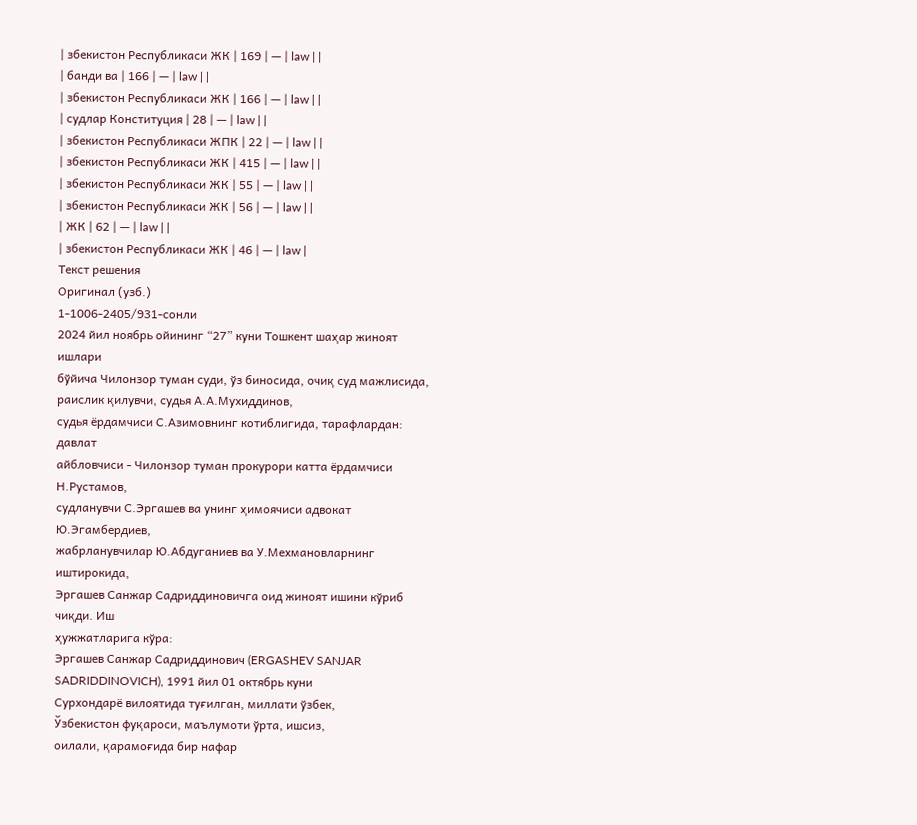| збекистон Республикаси ЖК | 169 | — | law | |
| банди ва | 166 | — | law | |
| збекистон Республикаси ЖК | 166 | — | law | |
| судлар Конституция | 28 | — | law | |
| збекистон Республикаси ЖПК | 22 | — | law | |
| збекистон Республикаси ЖК | 415 | — | law | |
| збекистон Республикаси ЖК | 55 | — | law | |
| збекистон Республикаси ЖК | 56 | — | law | |
| ЖК | 62 | — | law | |
| збекистон Республикаси ЖК | 46 | — | law |
Текст решения
Оригинал (узб.)
1-1006-2405/931-сонли
2024 йил ноябрь ойининг “27” куни Тошкент шаҳар жиноят ишлари
бўйича Чилонзор туман суди, ўз биносида, очиқ суд мажлисида,
раислик қилувчи, судья А.А.Мухиддинов,
судья ёрдамчиси С.Азимовнинг котиблигида, тарафлардан: давлат
айбловчиси - Чилонзор туман прокурори катта ёрдамчиси Н.Рустамов,
судланувчи С.Эргашев ва унинг ҳимоячиси адвокат Ю.Эгамбердиев,
жабрланувчилар Ю.Абдуганиев ва У.Мехмановларнинг иштирокида,
Эргашев Санжар Садриддиновичга оид жиноят ишини кўриб чиқди. Иш
ҳужжатларига кўра:
Эргашев Санжар Садриддинович (ERGASHEV SANJAR
SADRIDDINOVICH), 1991 йил 01 октябрь куни
Сурхондарё вилоятида туғилган, миллати ўзбек,
Ўзбекистон фуқароси, маълумоти ўрта, ишсиз,
оилали, қарамоғида бир нафар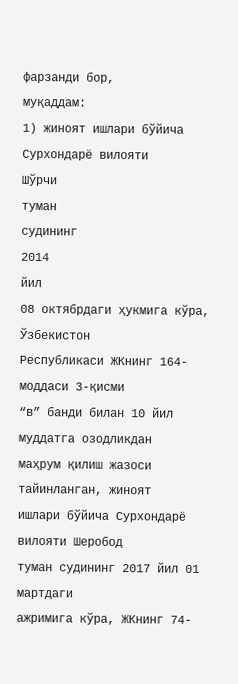фарзанди бор,
муқаддам:
1) жиноят ишлари бўйича Сурхондарё вилояти
Шўрчи
туман
судининг
2014
йил
08 октябрдаги ҳукмига кўра, Ўзбекистон
Республикаси ЖКнинг 164-моддаси 3-қисми
“в” банди билан 10 йил муддатга озодликдан
маҳрум қилиш жазоси тайинланган, жиноят
ишлари бўйича Сурхондарё вилояти Шеробод
туман судининг 2017 йил 01 мартдаги
ажримига кўра, ЖКнинг 74-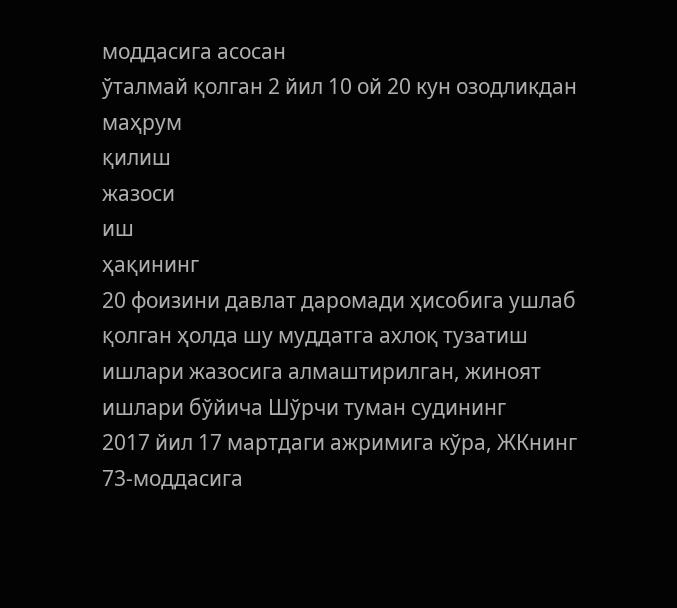моддасига асосан
ўталмай қолган 2 йил 10 ой 20 кун озодликдан
маҳрум
қилиш
жазоси
иш
ҳақининг
20 фоизини давлат даромади ҳисобига ушлаб
қолган ҳолда шу муддатга ахлоқ тузатиш
ишлари жазосига алмаштирилган, жиноят
ишлари бўйича Шўрчи туман судининг
2017 йил 17 мартдаги ажримига кўра, ЖКнинг
73-моддасига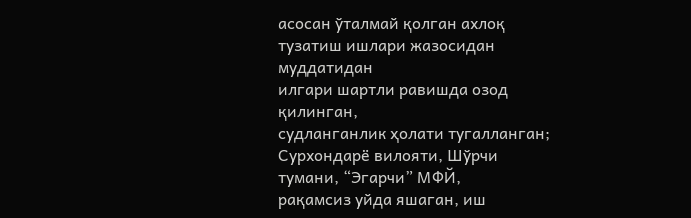асосан ўталмай қолган ахлоқ
тузатиш ишлари жазосидан муддатидан
илгари шартли равишда озод қилинган,
судланганлик ҳолати тугалланган;
Сурхондарё вилояти, Шўрчи тумани, “Эгарчи” МФЙ,
рақамсиз уйда яшаган, иш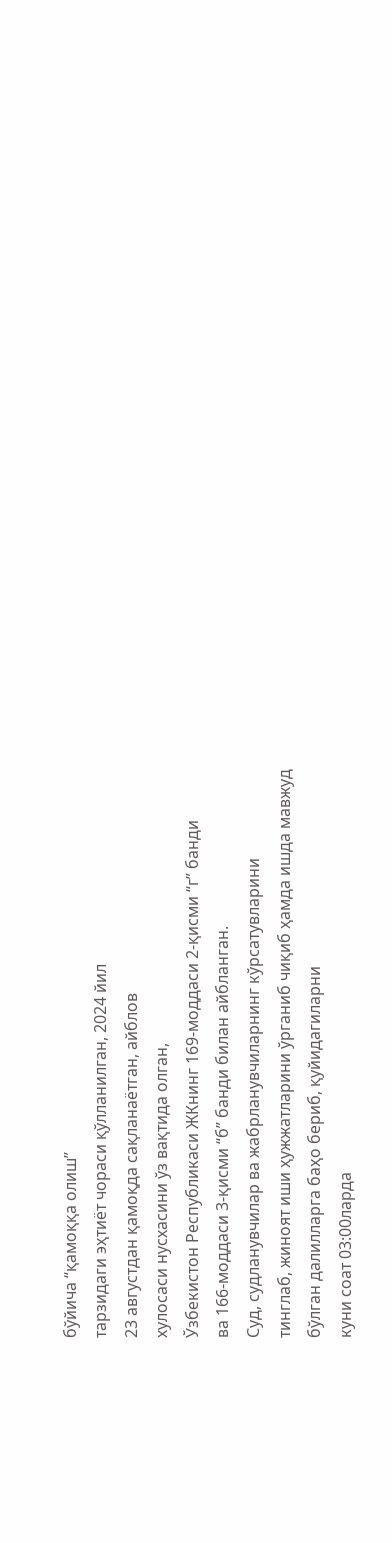бўйича “қамоққа олиш”
тарзидаги эҳтиёт чораси қўлланилган, 2024 йил
23 августдан қамоқда сақланаётган, айблов
хулосаси нусхасини ўз вақтида олган,
Ўзбекистон Республикаси ЖКнинг 169-моддаси 2-қисми “г” банди
ва 166-моддаси 3-қисми “б” банди билан айбланган.
Суд, судланувчилар ва жабрланувчиларнинг кўрсатувларини
тинглаб, жиноят иши ҳужжатларини ўрганиб чиқиб ҳамда ишда мавжуд
бўлган далилларга баҳо бериб, қуйидагиларни
куни соат 03:00ларда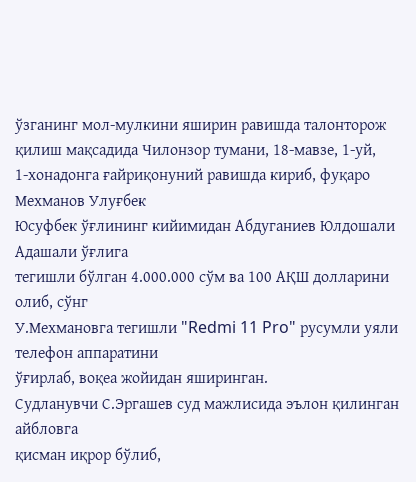ўзганинг мол-мулкини яширин равишда талонторож қилиш мақсадида Чилонзор тумани, 18-мавзе, 1-уй,
1-хонадонга ғайриқонуний равишда кириб, фуқаро Мехманов Улуғбек
Юсуфбек ўғлининг кийимидан Абдуганиев Юлдошали Адашали ўғлига
тегишли бўлган 4.000.000 сўм ва 100 АҚШ долларини олиб, сўнг
У.Мехмановга тегишли "Redmi 11 Pro" русумли уяли телефон аппаратини
ўғирлаб, воқеа жойидан яширинган.
Судланувчи С.Эргашев суд мажлисида эълон қилинган айбловга
қисман иқрор бўлиб,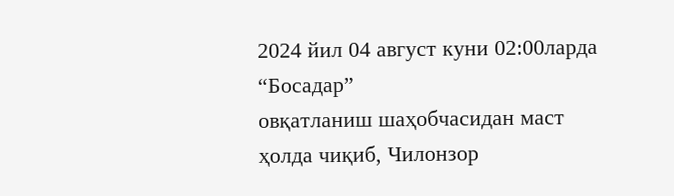2024 йил 04 август куни 02:00ларда “Босадар”
овқатланиш шаҳобчасидан маст ҳолда чиқиб, Чилонзор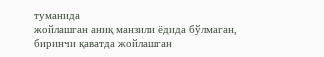туманида
жойлашган аниқ манзили ёдида бўлмаган, биринчи қаватда жойлашган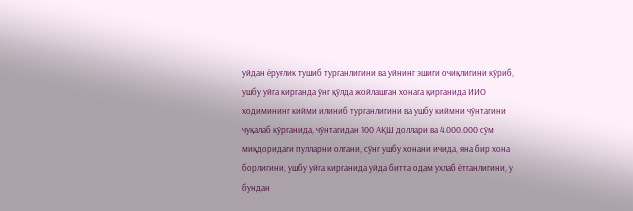уйдан ёруғлик тушиб турганлигини ва уйнинг эшиги очиқлигини кўриб,
ушбу уйга кирганда ўнг қўлда жойлашган хонага қирганида ИИО
ходимининг кийми илиниб турганлигини ва ушбу киймни чўнтагини
чуқалаб кўрганида, чўнтагидан 100 АҚШ доллари ва 4.000.000 сўм
миқдоридаги пулларни олгани, сўнг ушбу хонани ичида, яна бир хона
борлигини, ушбу уйга кирганида уйда битта одам ухлаб ётганлигини, у
бундан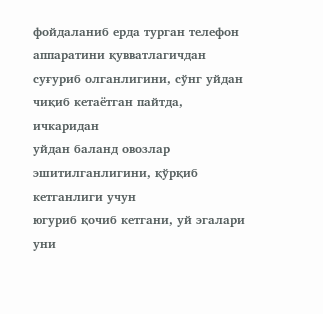фойдаланиб ерда турган телефон аппаратини қувватлагичдан
суғуриб олганлигини, сўнг уйдан чиқиб кетаётган пайтда, ичкаридан
уйдан баланд овозлар эшитилганлигини, қўрқиб кетганлиги учун
югуриб қочиб кетгани, уй эгалари уни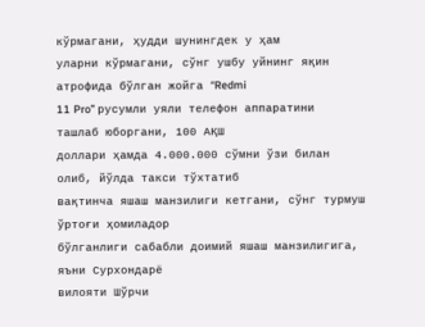кўрмагани, ҳудди шунингдек у ҳам
уларни кўрмагани, сўнг ушбу уйнинг яқин атрофида бўлган жойга “Redmi
11 Pro” русумли уяли телефон аппаратини ташлаб юборгани, 100 АҚШ
доллари ҳамда 4.000.000 сўмни ўзи билан олиб, йўлда такси тўхтатиб
вақтинча яшаш манзилиги кетгани, сўнг турмуш ўртоғи ҳомиладор
бўлганлиги сабабли доимий яшаш манзилигига, яъни Сурхондарё
вилояти Шўрчи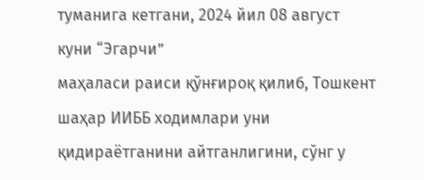туманига кетгани, 2024 йил 08 август куни “Эгарчи”
маҳаласи раиси қўнғироқ қилиб, Тошкент шаҳар ИИББ ходимлари уни
қидираётганини айтганлигини, сўнг у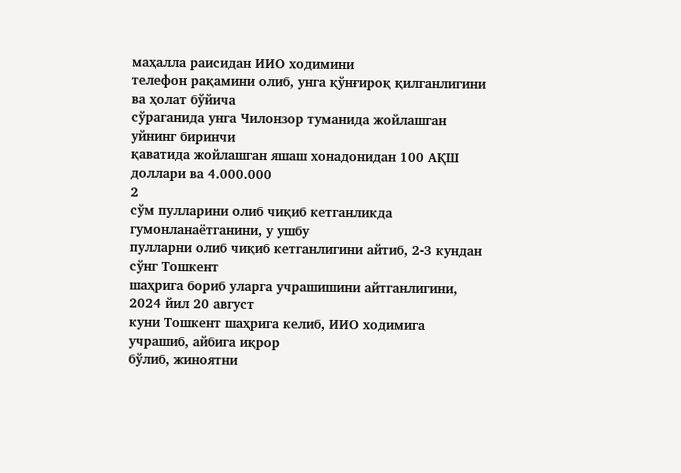маҳалла раисидан ИИО ходимини
телефон рақамини олиб, унга қўнғироқ қилганлигини ва ҳолат бўйича
сўраганида унга Чилонзор туманида жойлашган уйнинг биринчи
қаватида жойлашган яшаш хонадонидан 100 АҚШ доллари ва 4.000.000
2
сўм пулларини олиб чиқиб кетганликда гумонланаётганини, у ушбу
пулларни олиб чиқиб кетганлигини айтиб, 2-3 кундан сўнг Тошкент
шаҳрига бориб уларга учрашишини айтганлигини, 2024 йил 20 август
куни Тошкент шаҳрига келиб, ИИО ходимига учрашиб, айбига иқрор
бўлиб, жиноятни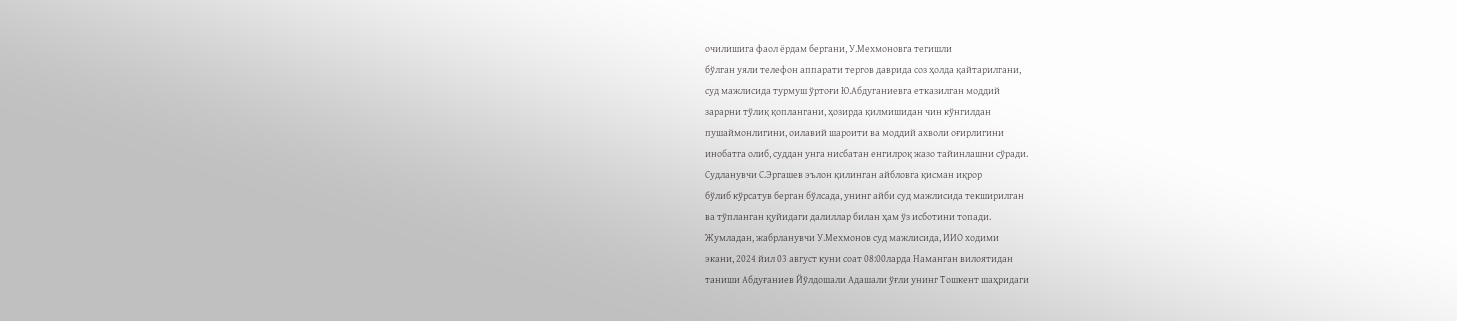очилишига фаол ёрдам бергани, У.Мехмоновга тегишли
бўлган уяли телефон аппарати тергов даврида соз ҳолда қайтарилгани,
суд мажлисида турмуш ўртоғи Ю.Абдуганиевга етказилган моддий
зарарни тўлиқ қоплангани, ҳозирда қилмишидан чин кўнгилдан
пушаймонлигини, оилавий шароити ва моддий ахволи оғирлигини
инобатга олиб, суддан унга нисбатан енгилроқ жазо тайинлашни сўради.
Судланувчи С.Эргашев эълон қилинган айбловга қисман иқрор
бўлиб кўрсатув берган бўлсада, унинг айби суд мажлисида текширилган
ва тўпланган қуйидаги далиллар билан ҳам ўз исботини топади.
Жумладан, жабрланувчи У.Мехмонов суд мажлисида, ИИО ходими
экани, 2024 йил 03 август куни соат 08:00ларда Наманган вилоятидан
таниши Абдуғаниев Йўлдошали Адашали ўғли унинг Тошкент шаҳридаги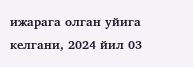ижарага олган уйига келгани, 2024 йил 03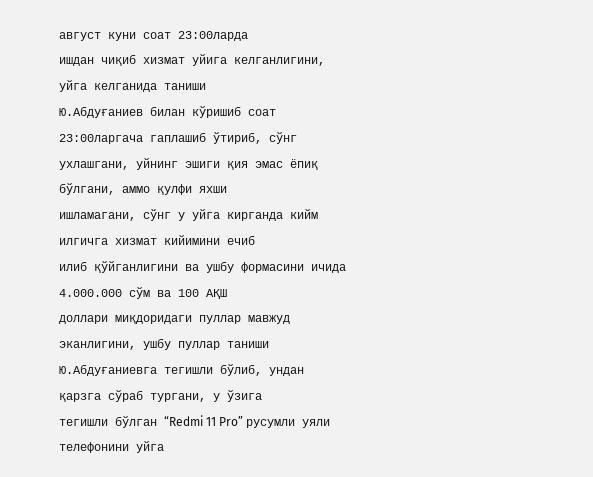август куни соат 23:00ларда
ишдан чиқиб хизмат уйига келганлигини, уйга келганида таниши
Ю.Абдуғаниев билан кўришиб соат 23:00ларгача гаплашиб ўтириб, сўнг
ухлашгани, уйнинг эшиги қия эмас ёпиқ бўлгани, аммо қулфи яхши
ишламагани, сўнг у уйга кирганда кийм илгичга хизмат кийимини ечиб
илиб қўйганлигини ва ушбу формасини ичида 4.000.000 сўм ва 100 АҚШ
доллари миқдоридаги пуллар мавжуд эканлигини, ушбу пуллар таниши
Ю.Абдуғаниевга тегишли бўлиб, ундан қарзга сўраб тургани, у ўзига
тегишли бўлган “Redmi 11 Pro” русумли уяли телефонини уйга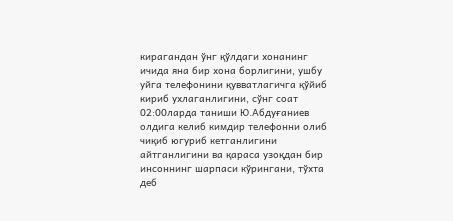кирагандан ўнг қўлдаги хонанинг ичида яна бир хона борлигини, ушбу
уйга телефонини қувватлагичга қўйиб кириб ухлаганлигини, сўнг соат
02:00ларда таниши Ю.Абдуғаниев олдига келиб кимдир телефонни олиб
чиқиб югуриб кетганлигини айтганлигини ва қараса узоқдан бир
инсоннинг шарпаси кўрингани, тўхта деб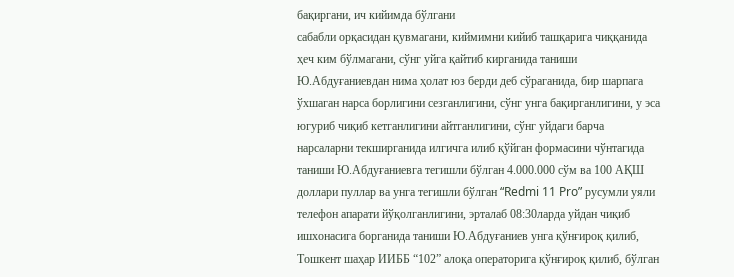бақиргани, ич кийимда бўлгани
сабабли орқасидан қувмагани, киймимни кийиб ташқарига чиққанида
ҳеч ким бўлмагани, сўнг уйга қайтиб кирганида таниши
Ю.Абдуғаниевдан нима ҳолат юз берди деб сўраганида, бир шарпага
ўхшаган нарса борлигини сезганлигини, сўнг унга бақирганлигини, у эса
югуриб чиқиб кетганлигини айтганлигини, сўнг уйдаги барча
нарсаларни текширганида илгичга илиб қўйган формасини чўнтагида
таниши Ю.Абдуғаниевга тегишли бўлган 4.000.000 сўм ва 100 АҚШ
доллари пуллар ва унга тегишли бўлган “Redmi 11 Pro” русумли уяли
телефон апарати йўқолганлигини, эрталаб 08:30ларда уйдан чиқиб
ишхонасига борганида таниши Ю.Абдуғаниев унга қўнғироқ қилиб,
Тошкент шаҳар ИИББ “102” алоқа операторига қўнғироқ қилиб, бўлган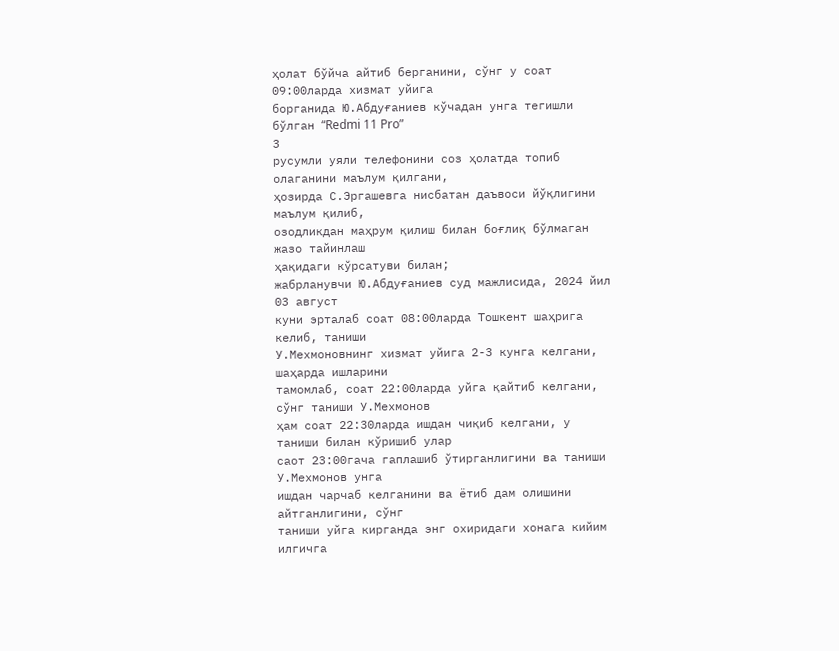ҳолат бўйча айтиб берганини, сўнг у соат 09:00ларда хизмат уйига
борганида Ю.Абдуғаниев кўчадан унга тегишли бўлган “Redmi 11 Pro”
3
русумли уяли телефонини соз ҳолатда топиб олаганини маълум қилгани,
ҳозирда С.Эргашевга нисбатан даъвоси йўқлигини маълум қилиб,
озодликдан маҳрум қилиш билан боғлиқ бўлмаган жазо тайинлаш
ҳақидаги кўрсатуви билан;
жабрланувчи Ю.Абдуғаниев суд мажлисида, 2024 йил 03 август
куни эрталаб соат 08:00ларда Тошкент шаҳрига келиб, таниши
У.Мехмоновнинг хизмат уйига 2-3 кунга келгани, шаҳарда ишларини
тамомлаб, соат 22:00ларда уйга қайтиб келгани, сўнг таниши У.Мехмонов
ҳам соат 22:30ларда ишдан чиқиб келгани, у таниши билан кўришиб улар
саот 23:00гача гаплашиб ўтирганлигини ва таниши У.Мехмонов унга
ишдан чарчаб келганини ва ётиб дам олишини айтганлигини, сўнг
таниши уйга кирганда энг охиридаги хонага кийим илгичга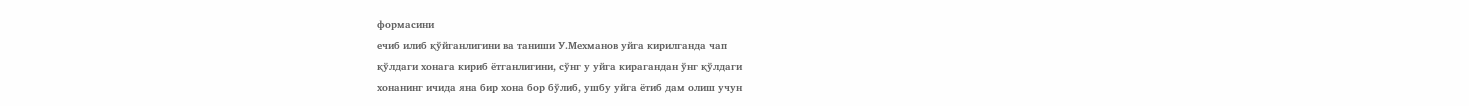формасини
ечиб илиб қўйганлигини ва таниши У.Мехманов уйга кирилганда чап
қўлдаги хонага кириб ётганлигини, сўнг у уйга кирагандан ўнг қўлдаги
хонанинг ичида яна бир хона бор бўлиб, ушбу уйга ётиб дам олиш учун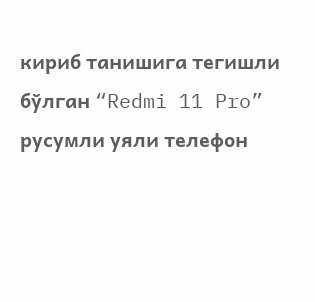кириб танишига тегишли бўлган “Redmi 11 Pro” русумли уяли телефон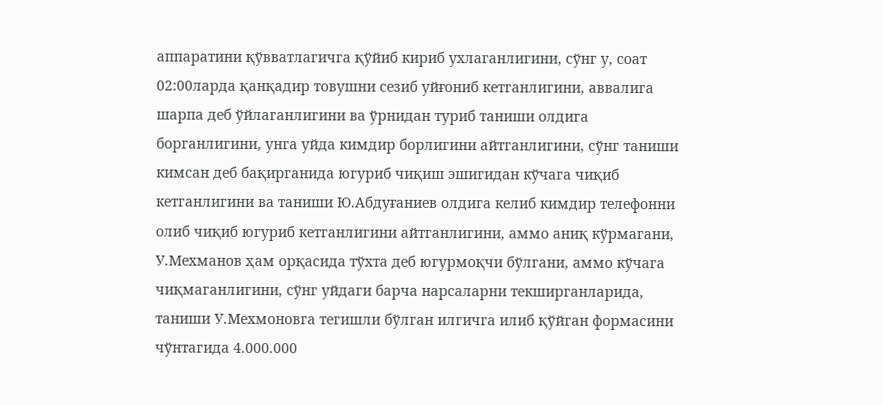аппаратини қўвватлагичга қўйиб кириб ухлаганлигини, сўнг у, соат
02:00ларда қанқадир товушни сезиб уйғониб кетганлигини, аввалига
шарпа деб ўйлаганлигини ва ўрнидан туриб таниши олдига
борганлигини, унга уйда кимдир борлигини айтганлигини, сўнг таниши
кимсан деб бақирганида югуриб чиқиш эшигидан кўчага чиқиб
кетганлигини ва таниши Ю.Абдуғаниев олдига келиб кимдир телефонни
олиб чиқиб югуриб кетганлигини айтганлигини, аммо аниқ кўрмагани,
У.Мехманов ҳам орқасида тўхта деб югурмоқчи бўлгани, аммо кўчага
чиқмаганлигини, сўнг уйдаги барча нарсаларни текширганларида,
таниши У.Мехмоновга тегишли бўлган илгичга илиб қўйган формасини
чўнтагида 4.000.000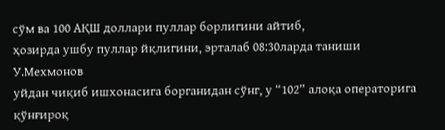сўм ва 100 АҚШ доллари пуллар борлигини айтиб,
ҳозирда ушбу пуллар йқлигини, эрталаб 08:30ларда таниши У.Мехмонов
уйдан чиқиб ишхонасига борганидан сўнг, у “102” алоқа операторига
қўнғироқ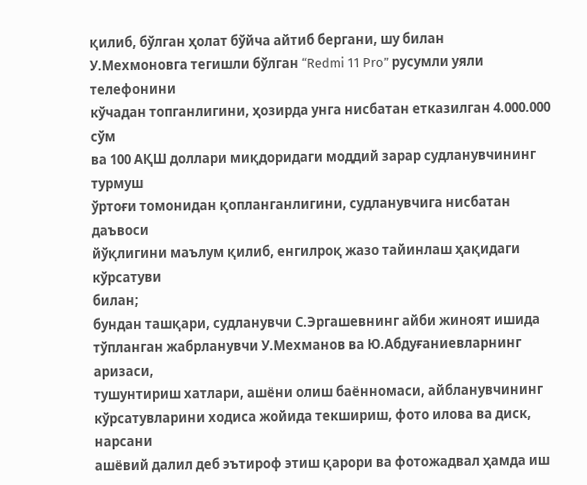қилиб, бўлган ҳолат бўйча айтиб бергани, шу билан
У.Мехмоновга тегишли бўлган “Redmi 11 Pro” русумли уяли телефонини
кўчадан топганлигини, ҳозирда унга нисбатан етказилган 4.000.000 сўм
ва 100 АҚШ доллари миқдоридаги моддий зарар судланувчининг турмуш
ўртоғи томонидан қопланганлигини, судланувчига нисбатан даъвоси
йўқлигини маълум қилиб, енгилроқ жазо тайинлаш ҳақидаги кўрсатуви
билан;
бундан ташқари, судланувчи С.Эргашевнинг айби жиноят ишида
тўпланган жабрланувчи У.Мехманов ва Ю.Абдуғаниевларнинг аризаси,
тушунтириш хатлари, ашёни олиш баённомаси, айбланувчининг
кўрсатувларини ходиса жойида текшириш, фото илова ва диск, нарсани
ашёвий далил деб эътироф этиш қарори ва фотожадвал ҳамда иш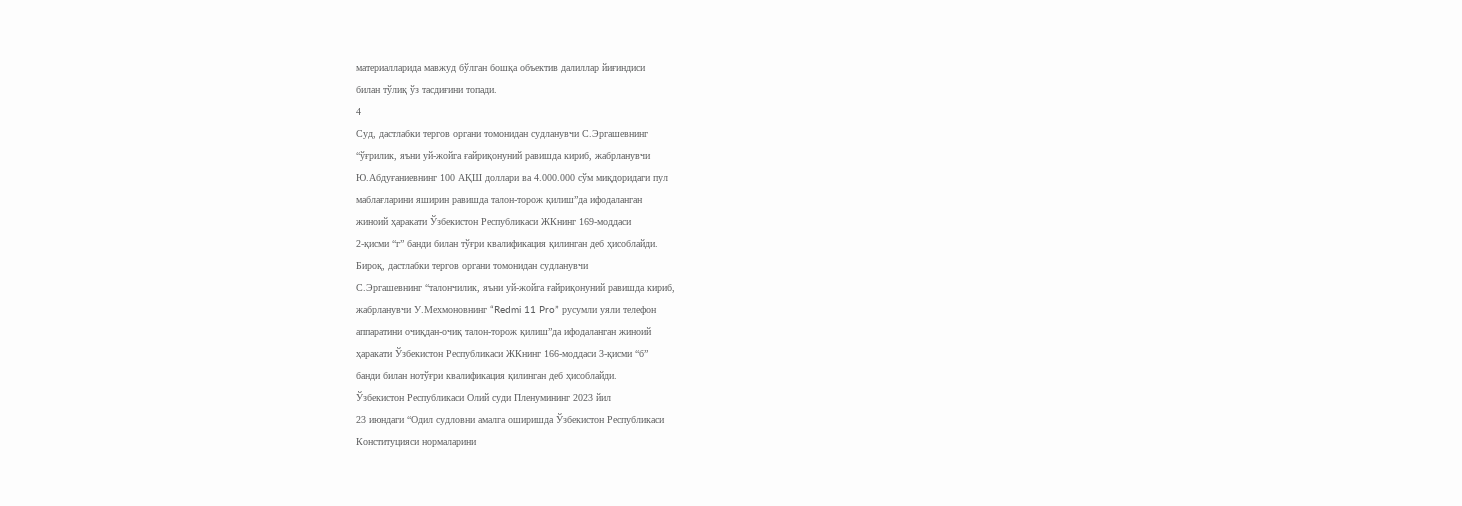материалларида мавжуд бўлган бошқа объектив далиллар йиғиндиси
билан тўлиқ ўз тасдиғини топади.
4
Суд, дастлабки тергов органи томонидан судланувчи С.Эргашевнинг
“ўғрилик, яъни уй-жойга ғайриқонуний равишда кириб, жабрланувчи
Ю.Абдуғаниевнинг 100 АҚШ доллари ва 4.000.000 сўм миқдоридаги пул
маблағларини яширин равишда талон-торож қилиш”да ифодаланган
жиноий ҳаракати Ўзбекистон Республикаси ЖКнинг 169-моддаси
2-қисми “г” банди билан тўғри квалификация қилинган деб ҳисоблайди.
Бироқ, дастлабки тергов органи томонидан судланувчи
С.Эргашевнинг “талончилик, яъни уй-жойга ғайриқонуний равишда кириб,
жабрланувчи У.Мехмоновнинг “Redmi 11 Pro” русумли уяли телефон
аппаратини очиқдан-очиқ талон-торож қилиш”да ифодаланган жиноий
ҳаракати Ўзбекистон Республикаси ЖКнинг 166-моддаси 3-қисми “б”
банди билан нотўғри квалификация қилинган деб ҳисоблайди.
Ўзбекистон Республикаси Олий суди Пленумининг 2023 йил
23 июндаги “Одил судловни амалга оширишда Ўзбекистон Республикаси
Конституцияси нормаларини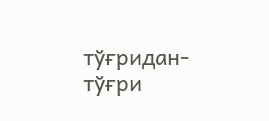тўғридан-тўғри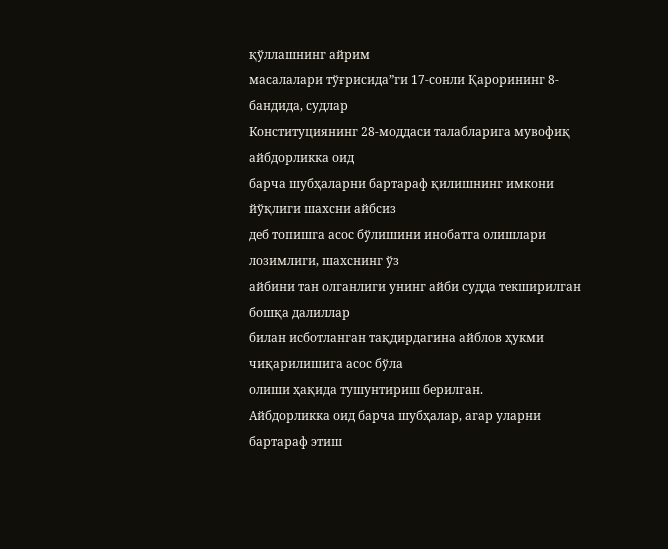қўллашнинг айрим
масалалари тўғрисида”ги 17-сонли Қарорининг 8-бандида, судлар
Конституциянинг 28-моддаси талабларига мувофиқ айбдорликка оид
барча шубҳаларни бартараф қилишнинг имкони йўқлиги шахсни айбсиз
деб топишга асос бўлишини инобатга олишлари лозимлиги, шахснинг ўз
айбини тан олганлиги унинг айби судда текширилган бошқа далиллар
билан исботланган тақдирдагина айблов ҳукми чиқарилишига асос бўла
олиши ҳақида тушунтириш берилган.
Айбдорликка оид барча шубҳалар, агар уларни бартараф этиш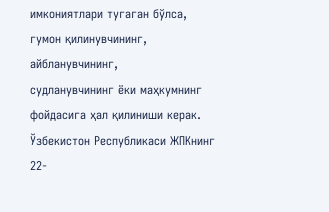имкониятлари тугаган бўлса, гумон қилинувчининг, айбланувчининг,
судланувчининг ёки маҳкумнинг фойдасига ҳал қилиниши керак.
Ўзбекистон Республикаси ЖПКнинг 22-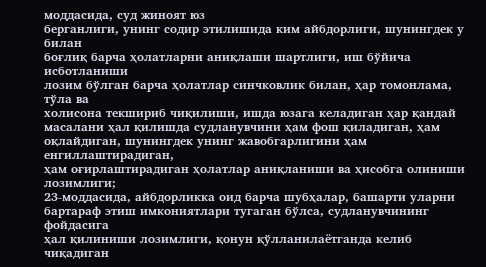моддасида, суд жиноят юз
берганлиги, унинг содир этилишида ким айбдорлиги, шунингдек у билан
боғлиқ барча ҳолатларни аниқлаши шартлиги, иш бўйича исботланиши
лозим бўлган барча ҳолатлар синчковлик билан, ҳар томонлама, тўла ва
холисона текшириб чиқилиши, ишда юзага келадиган ҳар қандай
масалани ҳал қилишда судланувчини ҳам фош қиладиган, ҳам
оқлайдиган, шунингдек унинг жавобгарлигини ҳам енгиллаштирадиган,
ҳам оғирлаштирадиган ҳолатлар аниқланиши ва ҳисобга олиниши
лозимлиги;
23-моддасида, айбдорликка оид барча шубҳалар, башарти уларни
бартараф этиш имкониятлари тугаган бўлса, судланувчининг фойдасига
ҳал қилиниши лозимлиги, қонун қўлланилаётганда келиб чиқадиган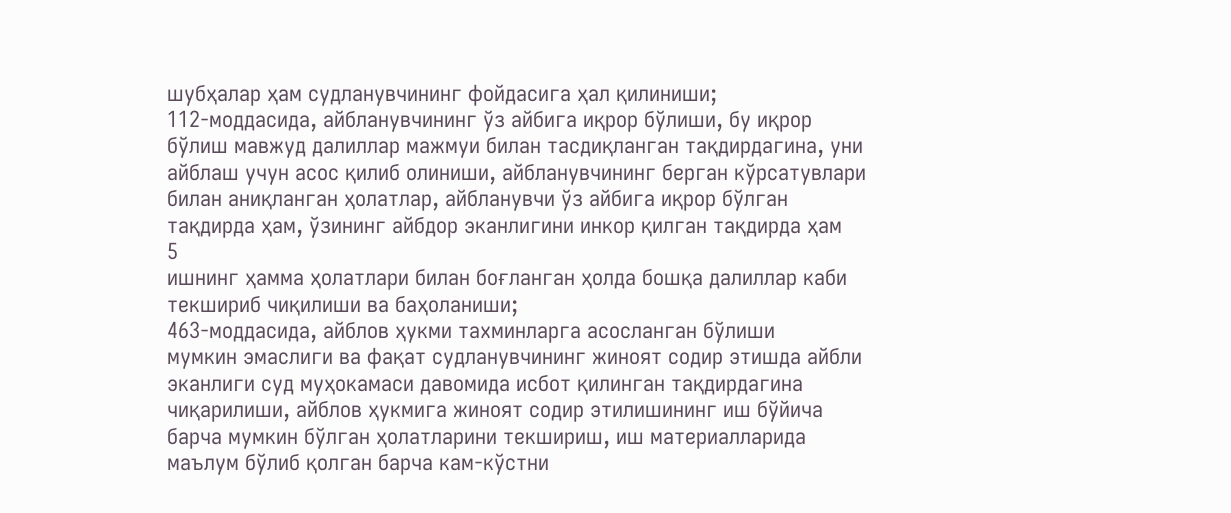шубҳалар ҳам судланувчининг фойдасига ҳал қилиниши;
112-моддасида, айбланувчининг ўз айбига иқрор бўлиши, бу иқрор
бўлиш мавжуд далиллар мажмуи билан тасдиқланган тақдирдагина, уни
айблаш учун асос қилиб олиниши, айбланувчининг берган кўрсатувлари
билан аниқланган ҳолатлар, айбланувчи ўз айбига иқрор бўлган
тақдирда ҳам, ўзининг айбдор эканлигини инкор қилган тақдирда ҳам
5
ишнинг ҳамма ҳолатлари билан боғланган ҳолда бошқа далиллар каби
текшириб чиқилиши ва баҳоланиши;
463-моддасида, айблов ҳукми тахминларга асосланган бўлиши
мумкин эмаслиги ва фақат судланувчининг жиноят содир этишда айбли
эканлиги суд муҳокамаси давомида исбот қилинган тақдирдагина
чиқарилиши, айблов ҳукмига жиноят содир этилишининг иш бўйича
барча мумкин бўлган ҳолатларини текшириш, иш материалларида
маълум бўлиб қолган барча кам-кўстни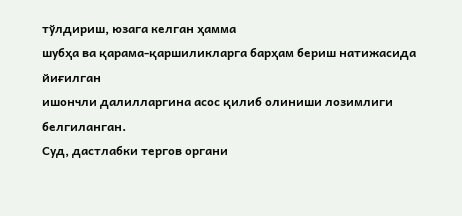тўлдириш, юзага келган ҳамма
шубҳа ва қарама-қаршиликларга барҳам бериш натижасида йиғилган
ишончли далилларгина асос қилиб олиниши лозимлиги белгиланган.
Суд, дастлабки тергов органи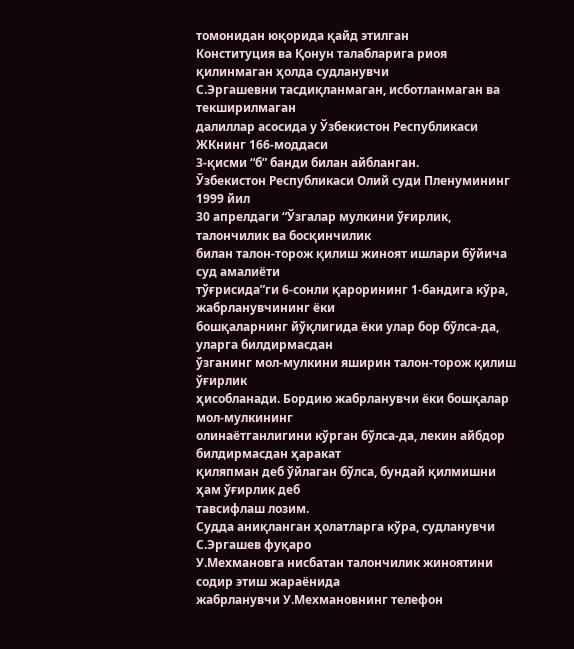томонидан юқорида қайд этилган
Конституция ва Қонун талабларига риоя қилинмаган ҳолда судланувчи
С.Эргашевни тасдиқланмаган, исботланмаган ва текширилмаган
далиллар асосида у Ўзбекистон Республикаси ЖКнинг 166-моддаси
3-қисми “б” банди билан айбланган.
Ўзбекистон Республикаси Олий суди Пленумининг 1999 йил
30 апрелдаги “Ўзгалар мулкини ўғирлик, талончилик ва босқинчилик
билан талон-торож қилиш жиноят ишлари бўйича суд амалиёти
тўғрисида”ги 6-сонли қарорининг 1-бандига кўра, жабрланувчининг ёки
бошқаларнинг йўқлигида ёки улар бор бўлса-да, уларга билдирмасдан
ўзганинг мол-мулкини яширин талон-торож қилиш ўғирлик
ҳисобланади. Бордию жабрланувчи ёки бошқалар мол-мулкининг
олинаётганлигини кўрган бўлса-да, лекин айбдор билдирмасдан ҳаракат
қиляпман деб ўйлаган бўлса, бундай қилмишни ҳам ўғирлик деб
тавсифлаш лозим.
Судда аниқланган ҳолатларга кўра, судланувчи С.Эргашев фуқаро
У.Мехмановга нисбатан талончилик жиноятини содир этиш жараёнида
жабрланувчи У.Мехмановнинг телефон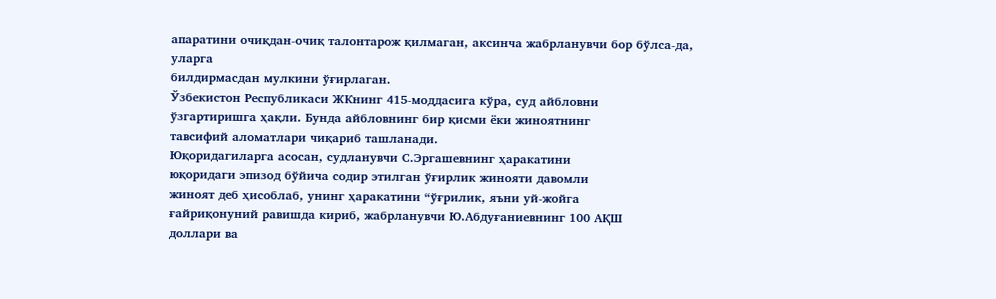апаратини очиқдан-очиқ талонтарож қилмаган, аксинча жабрланувчи бор бўлса-да, уларга
билдирмасдан мулкини ўғирлаган.
Ўзбекистон Республикаси ЖКнинг 415-моддасига кўра, суд айбловни
ўзгартиришга ҳақли. Бунда айбловнинг бир қисми ёки жиноятнинг
тавсифий аломатлари чиқариб ташланади.
Юқоридагиларга асосан, судланувчи С.Эргашевнинг ҳаракатини
юқоридаги эпизод бўйича содир этилган ўғирлик жинояти давомли
жиноят деб ҳисоблаб, унинг ҳаракатини “ўғрилик, яъни уй-жойга
ғайриқонуний равишда кириб, жабрланувчи Ю.Абдуғаниевнинг 100 АҚШ
доллари ва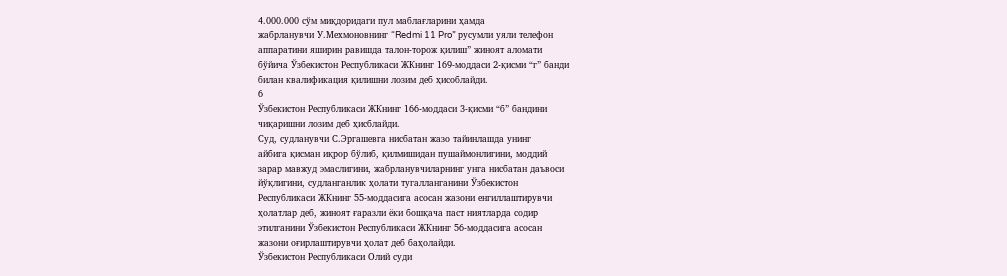4.000.000 сўм миқдоридаги пул маблағларини ҳамда
жабрланувчи У.Мехмоновнинг “Redmi 11 Pro” русумли уяли телефон
аппаратини яширин равишда талон-торож қилиш” жиноят аломати
бўйича Ўзбекистон Республикаси ЖКнинг 169-моддаси 2-қисми “г” банди
билан квалификация қилишни лозим деб ҳисоблайди.
6
Ўзбекистон Республикаси ЖКнинг 166-моддаси 3-қисми “б” бандини
чиқаришни лозим деб ҳисблайди.
Суд, судланувчи С.Эргашевга нисбатан жазо тайинлашда унинг
айбига қисман иқрор бўлиб, қилмишидан пушаймонлигини, моддий
зарар мавжуд эмаслигини, жабрланувчиларнинг унга нисбатан даъвоси
йўқлигини, судланганлик ҳолати тугалланганини Ўзбекистон
Республикаси ЖКнинг 55-моддасига асосан жазони енгиллаштирувчи
ҳолатлар деб, жиноят ғаразли ёки бошқача паст ниятларда содир
этилганини Ўзбекистон Республикаси ЖКнинг 56-моддасига асосан
жазони оғирлаштирувчи ҳолат деб баҳолайди.
Ўзбекистон Республикаси Олий суди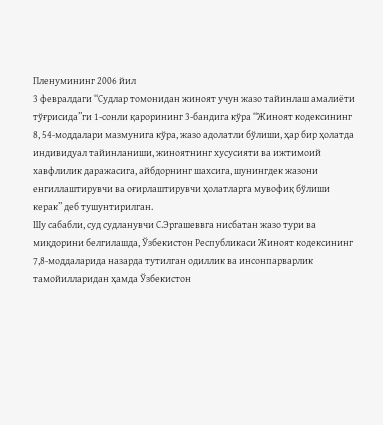Пленумининг 2006 йил
3 февралдаги “Судлар томонидан жиноят учун жазо тайинлаш амалиёти
тўғрисида”ги 1-сонли қарорининг 3-бандига кўра “Жиноят кодексининг
8, 54-моддалари мазмунига кўра, жазо адолатли бўлиши, ҳар бир ҳолатда
индивидуал тайинланиши, жиноятнинг хусусияти ва ижтимоий
хавфлилик даражасига, айбдорнинг шахсига, шунингдек жазони
енгиллаштирувчи ва оғирлаштирувчи ҳолатларга мувофиқ бўлиши
керак” деб тушунтирилган.
Шу сабабли, суд судланувчи С.Эргашеввга нисбатан жазо тури ва
миқдорини белгилашда, Ўзбекистон Республикаси Жиноят кодексининг
7,8-моддаларида назарда тутилган одиллик ва инсонпарварлик
тамойилларидан ҳамда Ўзбекистон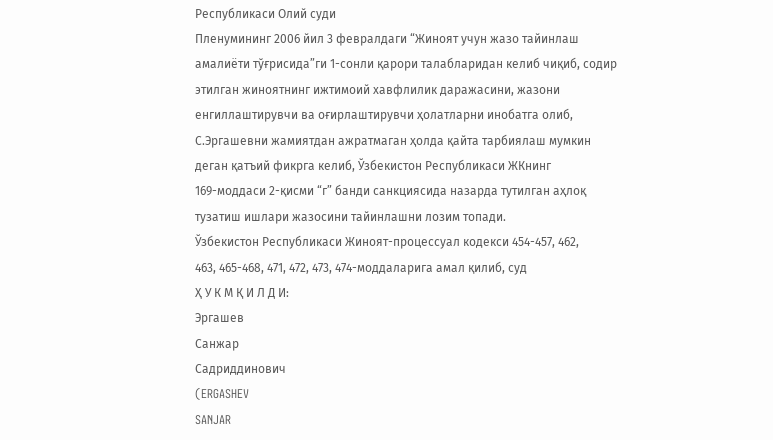Республикаси Олий суди
Пленумининг 2006 йил 3 февралдаги “Жиноят учун жазо тайинлаш
амалиёти тўғрисида”ги 1-сонли қарори талабларидан келиб чиқиб, содир
этилган жиноятнинг ижтимоий хавфлилик даражасини, жазони
енгиллаштирувчи ва оғирлаштирувчи ҳолатларни инобатга олиб,
С.Эргашевни жамиятдан ажратмаган ҳолда қайта тарбиялаш мумкин
деган қатъий фикрга келиб, Ўзбекистон Республикаси ЖКнинг
169-моддаси 2-қисми “г” банди санкциясида назарда тутилган аҳлоқ
тузатиш ишлари жазосини тайинлашни лозим топади.
Ўзбекистон Республикаси Жиноят-процессуал кодекси 454-457, 462,
463, 465-468, 471, 472, 473, 474-моддаларига амал қилиб, суд
Ҳ У К М Қ И Л Д И:
Эргашев
Санжар
Садриддинович
(ERGASHEV
SANJAR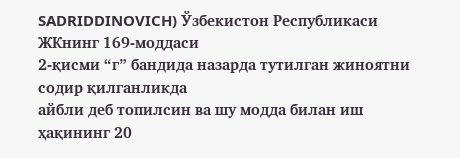SADRIDDINOVICH) Ўзбекистон Республикаси ЖКнинг 169-моддаси
2-қисми “г” бандида назарда тутилган жиноятни содир қилганликда
айбли деб топилсин ва шу модда билан иш ҳақининг 20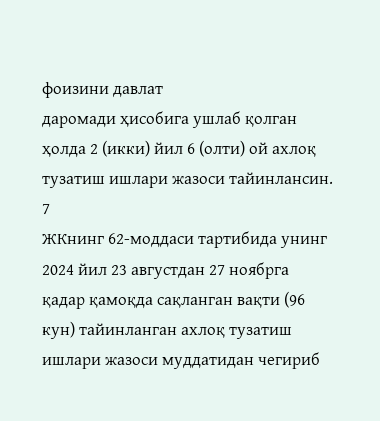фоизини давлат
даромади ҳисобига ушлаб қолган ҳолда 2 (икки) йил 6 (олти) ой ахлоқ
тузатиш ишлари жазоси тайинлансин.
7
ЖКнинг 62-моддаси тартибида унинг 2024 йил 23 августдан 27 ноябрга
қадар қамоқда сақланган вақти (96 кун) тайинланган ахлоқ тузатиш
ишлари жазоси муддатидан чегириб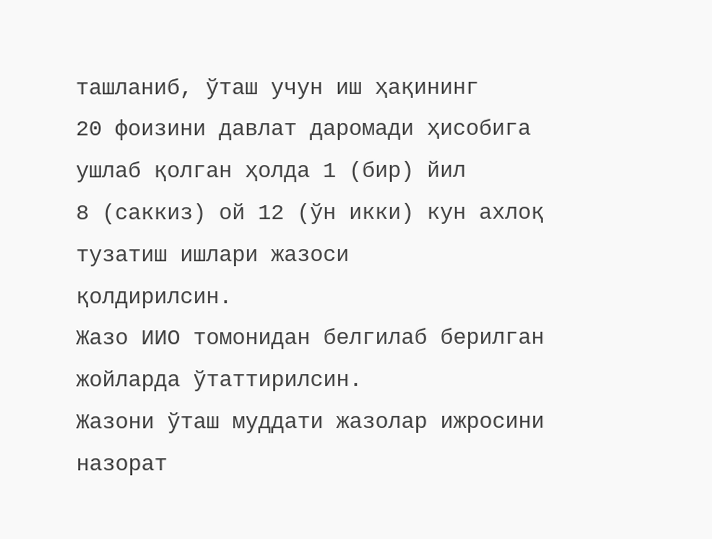ташланиб, ўташ учун иш ҳақининг
20 фоизини давлат даромади ҳисобига ушлаб қолган ҳолда 1 (бир) йил
8 (саккиз) ой 12 (ўн икки) кун ахлоқ тузатиш ишлари жазоси
қолдирилсин.
Жазо ИИО томонидан белгилаб берилган жойларда ўтаттирилсин.
Жазони ўташ муддати жазолар ижросини назорат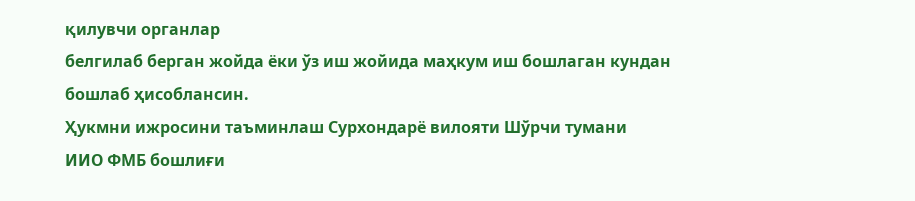қилувчи органлар
белгилаб берган жойда ёки ўз иш жойида маҳкум иш бошлаган кундан
бошлаб ҳисоблансин.
Ҳукмни ижросини таъминлаш Сурхондарё вилояти Шўрчи тумани
ИИО ФМБ бошлиғи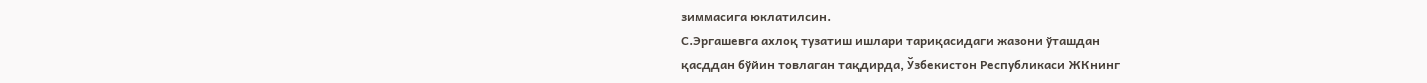зиммасига юклатилсин.
С.Эргашевга ахлоқ тузатиш ишлари тариқасидаги жазони ўташдан
қасддан бўйин товлаган тақдирда, Ўзбекистон Республикаси ЖКнинг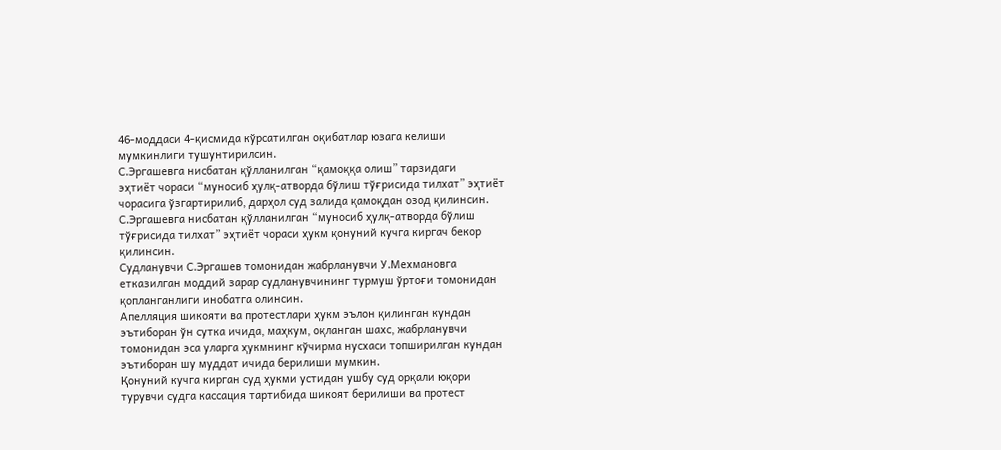46-моддаси 4-қисмида кўрсатилган оқибатлар юзага келиши
мумкинлиги тушунтирилсин.
С.Эргашевга нисбатан қўлланилган “қамоққа олиш” тарзидаги
эҳтиёт чораси “муносиб ҳулқ-атворда бўлиш тўғрисида тилхат” эҳтиёт
чорасига ўзгартирилиб, дарҳол суд залида қамоқдан озод қилинсин.
С.Эргашевга нисбатан қўлланилган “муносиб ҳулқ-атворда бўлиш
тўғрисида тилхат” эҳтиёт чораси ҳукм қонуний кучга киргач бекор
қилинсин.
Судланувчи С.Эргашев томонидан жабрланувчи У.Мехмановга
етказилган моддий зарар судланувчининг турмуш ўртоғи томонидан
қопланганлиги инобатга олинсин.
Апелляция шикояти ва протестлари ҳукм эълон қилинган кундан
эътиборан ўн сутка ичида, маҳкум, оқланган шахс, жабрланувчи
томонидан эса уларга ҳукмнинг кўчирма нусхаси топширилган кундан
эътиборан шу муддат ичида берилиши мумкин.
Қонуний кучга кирган суд ҳукми устидан ушбу суд орқали юқори
турувчи судга кассация тартибида шикоят берилиши ва протест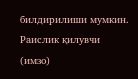билдирилиши мумкин.
Раислик қилувчи
(имзо)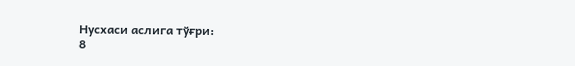Нусхаси аслига тўғри:
8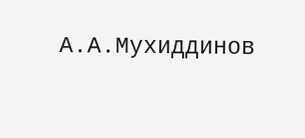А.А.Мухиддинов